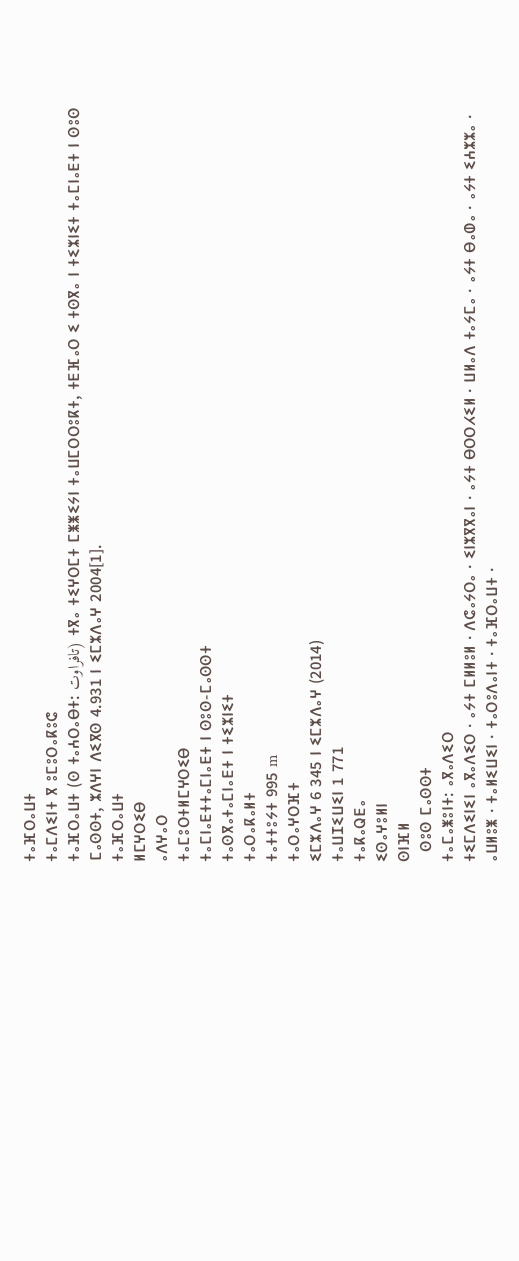ⵜⴰⴼⵔⴰⵡⵜ
ⵜⴰⵎⴷⵉⵏⵜ ⴳ ⵓⵎⵓⵔⴰⴽⵓⵛ
ⵜⴰⴼⵔⴰⵡⵜ (ⵙ ⵜⴰⵄⵔⴰⴱⵜ: تافراوت) ⵜⴳⴰ ⵜⵉⵖⵔⵎⵜ ⵎⵥⵥⵉⵢⵏ ⵜⴰⵡⵎⵔⵔⵓⴽⵜ, ⵜⴹⴼⴰⵔ ⵉ ⵜⵙⴳⴰ ⵏ ⵜⵉⵣⵏⵉⵜ ⵜⴰⵎⵏⴰⴹⵜ ⵏ ⵙⵓⵙ ⵎⴰⵙⵙⵜ, ⵣⴷⵖⵏ ⴷⵉⴳⵙ 4.931 ⵏ ⵉⵎⵣⴷⴰⵖ 2004[1].
ⵜⴰⴼⵔⴰⵡⵜ
ⵍⵎⵖⵔⵉⴱ
ⴰⴷⵖⴰⵔ
ⵜⴰⵎⵓⵔⵜⵍⵎⵖⵔⵉⴱ
ⵜⴰⵎⵏⴰⴹⵜⵜⴰⵎⵏⴰⴹⵜ ⵏ ⵙⵓⵙ-ⵎⴰⵙⵙⵜ
ⵜⴰⵙⴳⴰⵜⴰⵎⵏⴰⴹⵜ ⵏ ⵜⵉⵣⵏⵉⵜ
ⵜⴰⵔⴰⴽⴰⵍⵜ
ⵜⴰⵜⵜⵓⵢⵜ 995 m
ⵜⴰⵔⴰⵖⵔⴼⵜ
ⵉⵎⵣⴷⴰⵖ 6 345 ⵏ ⵉⵎⵣⴷⴰⵖ (2014)
ⵜⴰⵡⵊⵉⵡⵉⵏ 1 771
ⵜⴰⴽⴰⵕⴹⴰ
ⵉⵙⴰⵖⵓⵍⵏ
ⵙⵏⴼⵍ
  ⵙⵓⵙ ⵎⴰⵙⵙⵜ
ⵜⴰⵎⴰⵥⵓⵏⵜ: ⴰⴳⴰⴷⵉⵔ
ⵜⵉⵎⴷⵉⵏⵉⵏ ⴰⴳⴰⴷⵉⵔ · ⴰⵢⵜ ⵎⵍⵍⵓⵍ · ⴷⵛⴰⵢⵔⴰ · ⵉⵏⵣⴳⴳⴰⵏ · ⴰⵢⵜ ⴱⵔⵔⵃⵉⵍ · ⵡⵍⴰⴷ ⵜⴰⵢⵎⴰ · ⴰⵢⵜ ⴱⴰⵀⴰ · ⴰⵢⵜ ⵉⵄⵣⵣⴰ · ⴰⵡⵍⵓⵥ · ⵜⴰⵍⵉⵡⵉⵏ · ⵜⴰⵔⵓⴷⴰⵏⵜ · ⵜⴰⴼⵔⴰⵡⵜ ·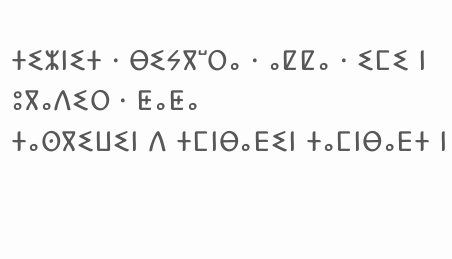ⵜⵉⵣⵏⵉⵜ · ⴱⵉⵢⴳⵯⵔⴰ · ⴰⵇⵇⴰ · ⵉⵎⵉ ⵏ ⵓⴳⴰⴷⵉⵔ · ⵟⴰⵟⴰ
ⵜⴰⵙⴳⵉⵡⵉⵏ ⴷ ⵜⵎⵏⴱⴰⴹⵉⵏ ⵜⴰⵎⵏⴱⴰⴹⵜ ⵏ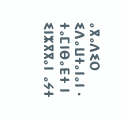ⴰⴳⴰⴷⵉⵔ ⵉⴷⴰⵡⵜⴰⵏⴰⵏ · ⵜⴰⵎⵏⴱⴰⴹⵜ ⵏ ⵉⵏⵣⴳⴳⴰⵏ ⴰⵢⵜ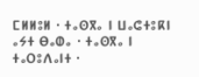ⵎⵍⵍⵓⵍ · ⵜⴰⵙⴳⴰ ⵏ ⵡⴰⵛⵜⵓⴽⵏ ⴰⵢⵜ ⴱⴰⵀⴰ · ⵜⴰⵙⴳⴰ ⵏ ⵜⴰⵔⵓⴷⴰⵏⵜ ·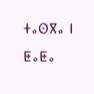ⵜⴰⵙⴳⴰ ⵏ ⵟⴰⵟⴰ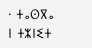· ⵜⴰⵙⴳⴰ ⵏ ⵜⵣⵏⵉⵜ